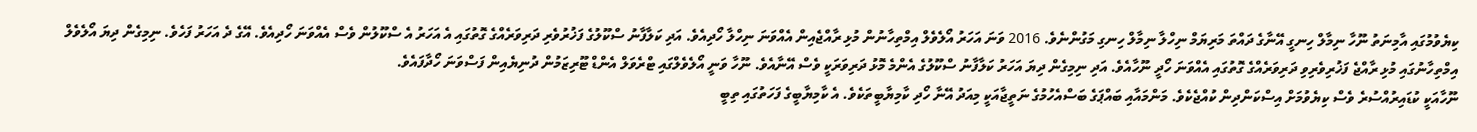ކިޔެވުމުގައި އާމިނަތު ނޫހާ ނިމާލް ހިނގީ އޭނާގެ ދައްތަ މަރިޔަމް ނިހްލާ ނިމާލް ހިނގި މަގުންނެވެ. 2016 ވަނަ އަހަރު އޯލެވެލް އިމްތިހާނުން މުޅި ރާއްޖެއިން އެއްވަނަ ނިހްލާ ހޯދިއެވެ. އަދި ކަލާފާނު ސްކޫލުގެ ފަޚުރުވެރި ދަރިވަރެއްގެ ގޮތުގައި އެ އަހަރު އެ ސްކޫލުން ވެސް އެއްވަނަ ހޯދިއެވެ. އޭގެ ދެ އަހަރު ފަހެވެ. ނިމިގެން ދިޔަ އޯލެވެލް އިމްތިހާނުގައި މުޅި ރާއްޖެ ފަޚުރިވެރިވި ދަރިވަރެއްގެ ގޮތުގައި އެއްވަނަ ހޯދީ ނޫހާއެވެ. އަދި ނިމިގެން ދިޔަ އަހަރު ކަލާފާނު ސްކޫލުގެ އެންމެ މޮޅު ދަރިވަރަކީ ވެސް އޭނާއެވެ. ނޫހާ ވަނީ އޯލެވެލްގައި ޓްރެވަލް އެންޑް ޓޫރިޒަމުން ދުނިޔެއިން ފަސްވަނަ ހޯދާފައެވެ.
ނޫހާއަކީ ކުޑައިރުއްސުރެ ވެސް ކިޔެވުމަށް އިސްކަންދިން ކުއްޖެކެވެ. މަންމައާއި ބައްޕަގެ ބަސްއެހުމުގެ ނަތީޖާއަކީ މިއަދު އޭނާ ހޯދި ކާމިޔާބީތަކެވެ. އެ ކާމިޔާބީގެ ފަހަތުގައި ތިބީ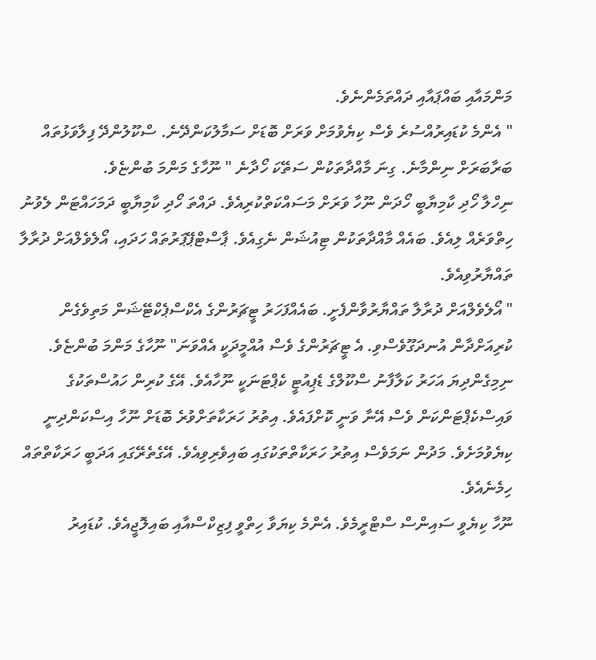މަންމައާއި ބައްޕައާއި ދައްތަމެންނެވެ.
" އެންމެ ކުޑައިރުއްސުރެ ވެސް ކިޔެވުމަށް ވަރަށް ބޮޑަށް ސަމާލުކަންދޭނެ. ސްކޫލުންދޭ ފިލާވަޅުތައް ބަރާބަރަށް ނިންމާނެ. ގިނަ މާއްދާތަކުން ސަތޭކަ ހޯދާނެ " ނޫހާގެ މަންމަ ބުންޏެވެ.
ނިހްލާ ހޯދި ކާމިޔާބީ ހޯދަން ނޫހާ ވަރަށް މަސައްކަތްކުރިއެވެ. ދައްތަ ހޯދި ކާމިޔާބީ ދަމަހައްޓަން ލެވުނު ހިތްވަރެއް ލިއެވެ. ބައެއް މާއްދާތަކުން ޓިއުޝަން ނެގިއެވެ. ޕާސްޓްޕޭޕަރުތައް ހަދައި، އޯލެވެލްއަށް ދުރާލާ ތައްޔާރުވިއެވެ.
" އޯލެވެލްއަށް ދުރާލާ ތައްޔާރުވާންފެށީ. ބައެއްފަހަރު ޓީޗަރުންގެ އެކްސްޕެކްޓޭޝަން މަތިވެގެން ކުރިއަށްދާން އުނދަގޫވެސްވި. އެ ޓީޗަރުންގެ ވެސް އުއްމީދަކީ އެއްވަނަ" ނޫހާގެ މަންމަ ބުންޏެވެ.
ނިމިގެންދިޔަ އަހަރު ކަލާފާނު ސްކޫލްގެ ޑެޕިއުޓީ ކެޕްޓަނަކީ ނޫހާއެވެ. އޭގެ ކުރިން ހައުސްތަކުގެ ވައިސްކެޕްޓަންކަން ވެސް އޭނާ ވަނީ ކޮށްފައެވެ. އިތުރު ހަރަކާތަށްވުރެ ބޮޑަށް ނޫހާ އިސްކަންދިނީ ކިޔެވުމަށެވެ. މަދުން ނަމަވެސް އިތުރު ހަރަކާތްތަކުގައި ބައިވެރިވިއެވެ. އޭގެތެރޭގައި އަދަބީ ހަރަކާތްތައް ހިމެނެއެވެ.
ނޫހާ ކިޔެވީ ސައިންސް ސްޓްރީމެވެ. އެންމެ ކިޔަވާ ހިތްވީ ފިޒިކްސްއާއި ބައިލޮޖީއެވެ. ކުޑައިރު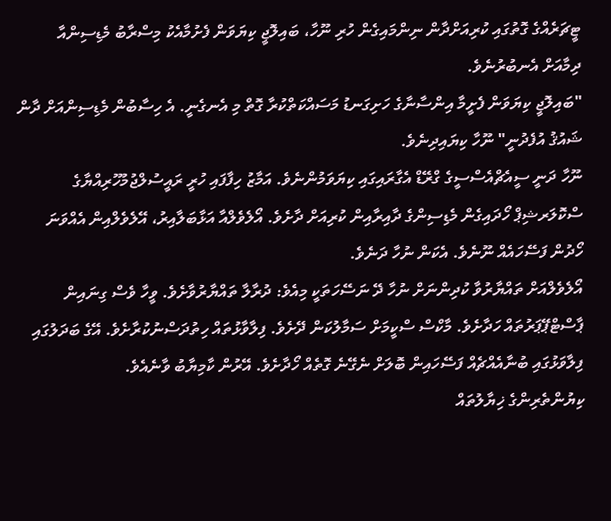ޓީޗަރެއްގެ ގޮތުގައި ކުރިއަށްދާން ނިންމައިގެން ހުރި ނޫހާ، ބައިލޮޖީ ކިޔަވަން ފެށުމާއެކު މިސްރާބު މެޑިސިންއާ ދިމާއަށް އެނބުރުނެވެ.
"ބައިލޮޖީ ކިޔަވަން ފެށީމާ އިންސާނާގެ ހަށިގަނޑު މަސައްކަތްކުރާ ގޮތް މި އެނގެނީ. އެ ހިސާބުން މެޑިސިންއަށް ދާން ޝައުޤު އުފެދުނީ" ނޫހާ ކިޔައިދިނެވެ.
ނޫހާ ދަނީ ސީއެޗްއެސްސީގެ ގްރޭޑް އެގާރައިގައި ކިޔަވަމުންނެވެ. އަމާޒު ހިފާފައި ހުރީ ރައީސުލްޖުމުހޫރިއްޔާގެ ސްކޮލަރޝިޕް ހޯދައިގެން މެޑިސިންގެ ދާއިރާއިން ކުރިއަށް ދާށެވެ. އޯލެވެލްއާ އަޅާބަލާއިރު، އޭލެވެލްއިން އެއްވަނަ ހޯދުން ފަސޭހައެއް ނޫނެވެ. އެކަން ނުހާ ދަނެވެ.
އޯލެވެލްއަށް ތައްޔާރުވާ ކުދިންނަށް ނުހާ ދޭ ނަސޭހަތަކީ މިއެވެ: ދުރާލާ ތައްޔާރުވާށެވެ. ވީހާ ވެސް ގިނައިން ޕާސްޓްޕޭޕަރުތައް ހަދާށެވެ. މާކްސް ސްކީމަށް ސަމާލުކަން ދޭށެވެ. ފިލާވާޅުތައް ހިތުދަސްނުކުރާށެވެ. އޭގެ ބަދަލުގައި ފިލާވަޅުގައި ބުނާއެއްޗެއް ފަސޭހައިން ބޮލަށް ނެގޭނެ ގޮތެއް ހޯދާށެވެ. އޭރުން ކާމިޔާބު ވާނެއެވެ.
ކިޔުންތެރިންގެ ޚިޔާލުތައް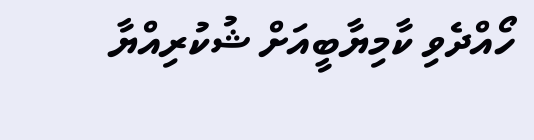ހޯއްދެވި ކާމިޔާބީއަށް ޝުކުރިއްޔާ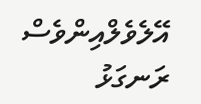އޭލެވެލްއިންވެސް ރަނގަޅު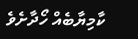ކާމިޔާބެއް ހޯދާށެވެ